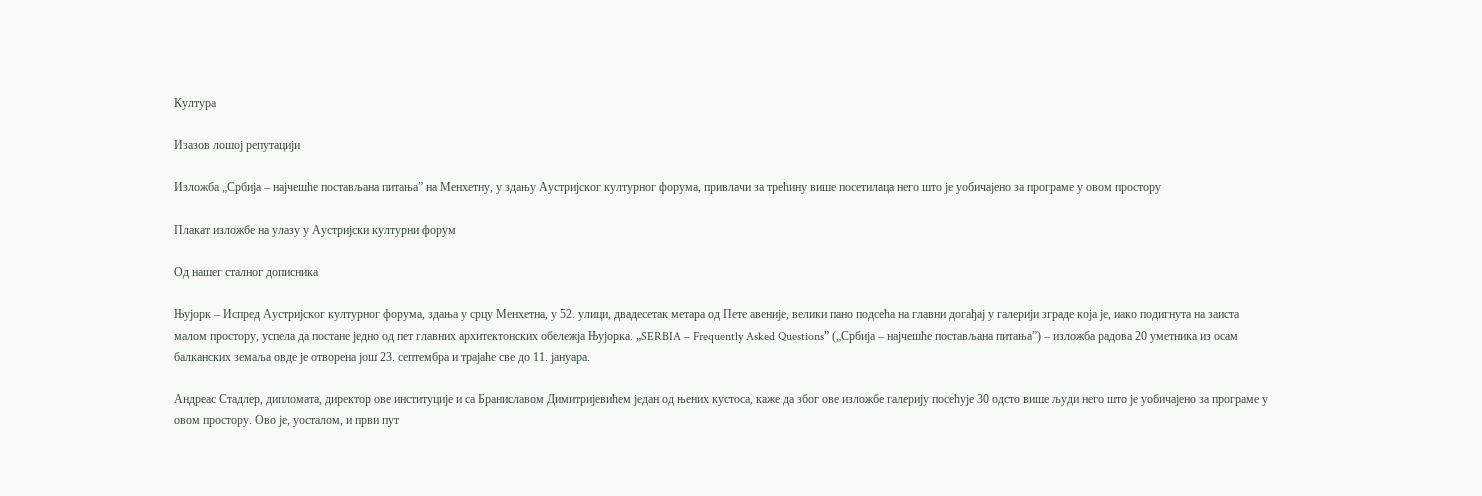Култура

Изазов лошој репутацији

Изложба „Србија – најчешће постављана питања” на Менхетну, у здању Аустријског културног форума, привлачи за трећину више посетилаца него што је уобичајено за програме у овом простору

Плакат изложбе на улазу у Аустријски културни форум

Од нашег сталног дописника

Њујорк – Испред Аустријског културног форума, здања у срцу Менхетна, у 52. улици, двадесетак метара од Пете авеније, велики пано подсећа на главни догађај у галерији зграде која је, иако подигнута на заиста малом простору, успела да постане једно од пет главних архитектонских обележја Њујорка. „SERBIA – Frequently Asked Questions” („Србија – најчешће постављана питања”) – изложба радова 20 уметника из осам балканских земаља овде је отворена још 23. септембра и трајаће све до 11. јануара.

Андреас Стадлер, дипломата, директор ове институције и са Браниславом Димитријевићем један од њених кустоса, каже да због ове изложбе галерију посећује 30 одсто више људи него што је уобичајено за програме у овом простору. Ово је, уосталом, и први пут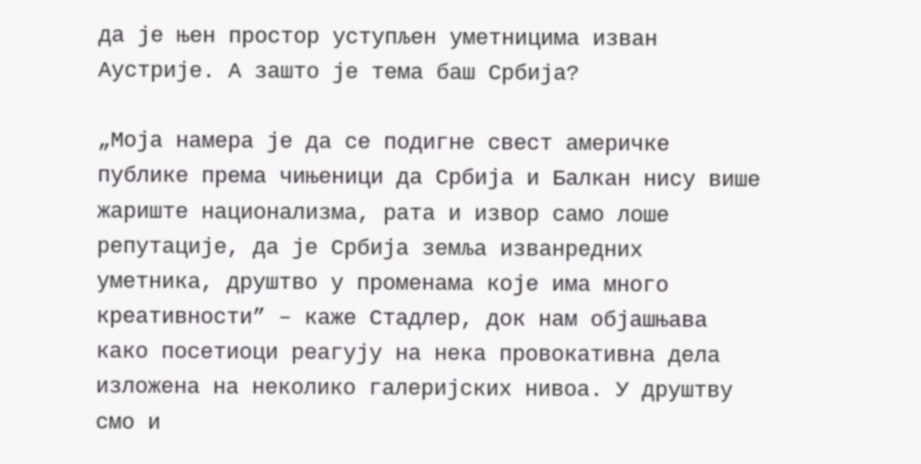да је њен простор уступљен уметницима изван Аустрије. А зашто је тема баш Србија?

„Моја намера је да се подигне свест америчке публике према чињеници да Србија и Балкан нису више жариште национализма, рата и извор само лоше репутације, да је Србија земља изванредних уметника, друштво у променама које има много креативности” – каже Стадлер, док нам објашњава како посетиоци реагују на нека провокативна дела изложена на неколико галеријских нивоа. У друштву смо и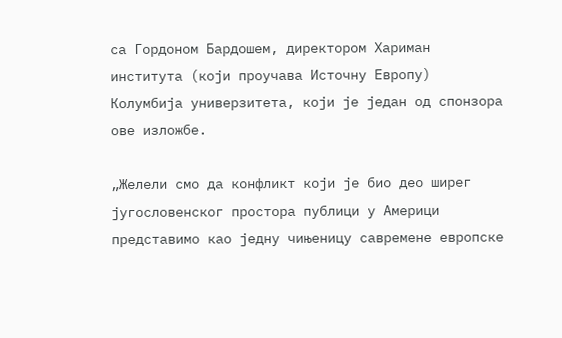са Гордоном Бардошем, директором Хариман института (који проучава Источну Европу) Колумбија универзитета, који је један од спонзора ове изложбе.

„Желели смо да конфликт који је био део ширег југословенског простора публици у Америци представимо као једну чињеницу савремене европске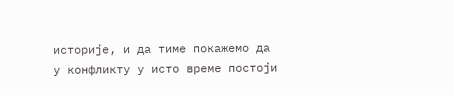историје, и да тиме покажемо да у конфликту у исто време постоји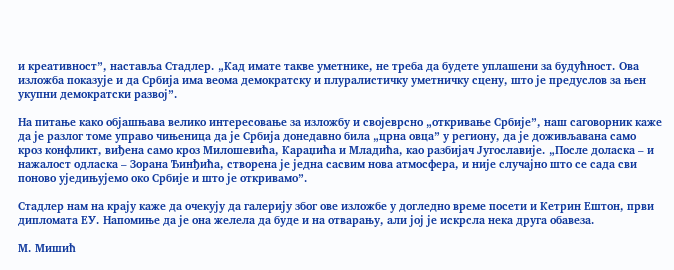и креативност”, наставља Стадлер. „Кад имате такве уметнике, не треба да будете уплашени за будућност. Ова изложба показује и да Србија има веома демократску и плуралистичку уметничку сцену, што је предуслов за њен укупни демократски развој”.

На питање како објашњава велико интересовање за изложбу и својеврсно „откривање Србије”, наш саговорник каже да је разлог томе управо чињеница да је Србија донедавно била „црна овца” у региону, да је доживљавана само кроз конфликт, виђена само кроз Милошевића, Караџића и Младића, као разбијач Југославије. „После доласка – и нажалост одласка – Зорана Ђинђића, створена је једна сасвим нова атмосфера, и није случајно што се сада сви поново уједињујемо око Србије и што је откривамо”.

Стадлер нам на крају каже да очекују да галерију због ове изложбе у догледно време посети и Кетрин Ештон, први дипломата ЕУ. Напомиње да је она желела да буде и на отварању, али јој је искрсла нека друга обавеза.

М. Мишић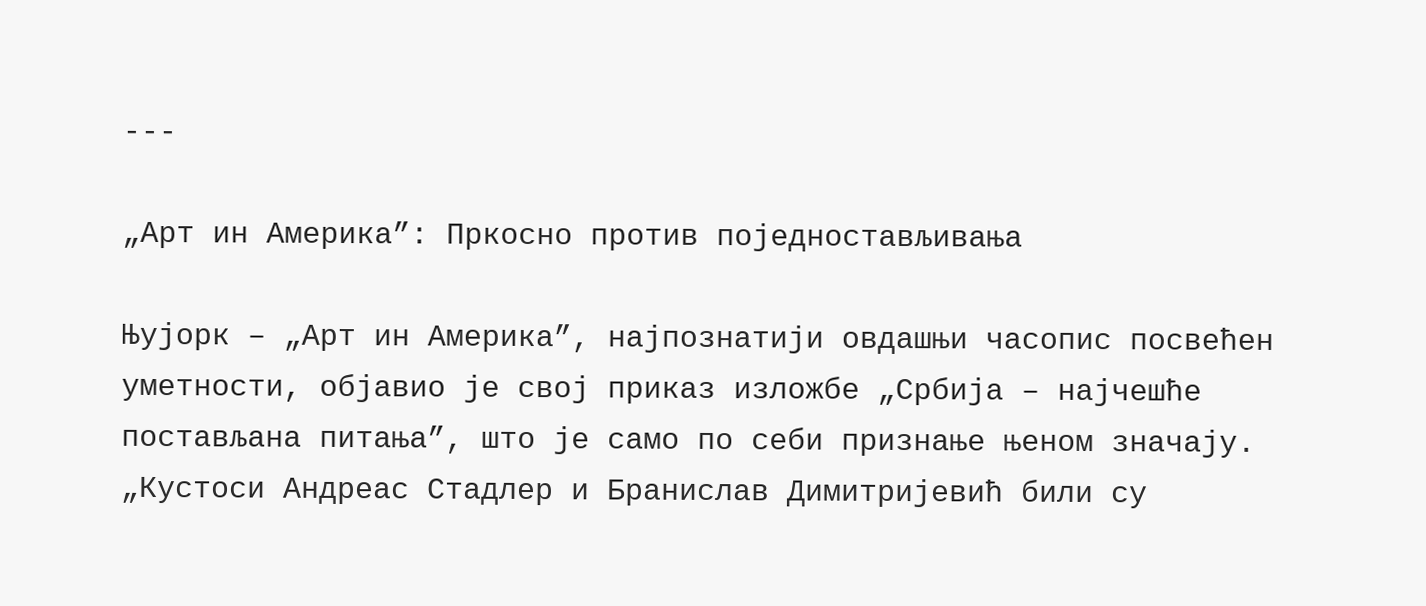---

„Арт ин Америка”: Пркосно против поједностављивања

Њујорк – „Арт ин Америка”, најпознатији овдашњи часопис посвећен уметности, објавио је свој приказ изложбе „Србија – најчешће постављана питања”, што је само по себи признање њеном значају. „Кустоси Андреас Стадлер и Бранислав Димитријевић били су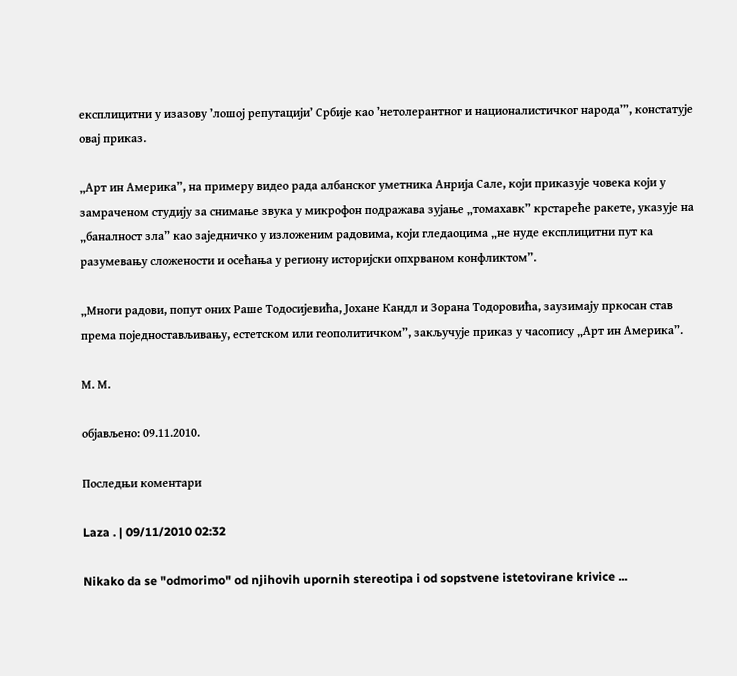експлицитни у изазову ’лошој репутацији’ Србије као ’нетолерантног и националистичког народа’”, констатује овај приказ.

„Арт ин Америка”, на примеру видео рада албанског уметника Анрија Сале, који приказује човека који у замраченом студију за снимање звука у микрофон подражава зујање „томахавк” крстареће ракете, указује на „баналност зла” као заједничко у изложеним радовима, који гледаоцима „не нуде експлицитни пут ка разумевању сложености и осећања у региону историјски опхрваном конфликтом”.

„Многи радови, попут оних Раше Тодосијевића, Јохане Кандл и Зорана Тодоровића, заузимају пркосан став према поједностављивању, естетском или геополитичком”, закључује приказ у часопису „Арт ин Америка”.

М. М.

објављено: 09.11.2010.

Последњи коментари

Laza . | 09/11/2010 02:32

Nikako da se "odmorimo" od njihovih upornih stereotipa i od sopstvene istetovirane krivice ...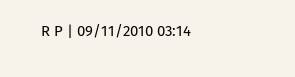R P | 09/11/2010 03:14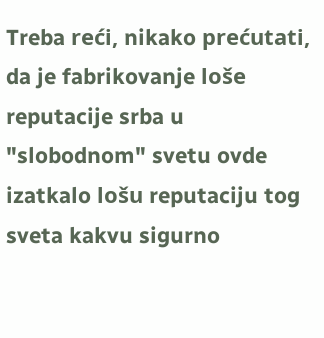Treba reći, nikako prećutati, da je fabrikovanje loše reputacije srba u "slobodnom" svetu ovde izatkalo lošu reputaciju tog sveta kakvu sigurno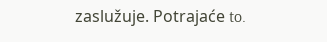zaslužuje. Potrajaće to.